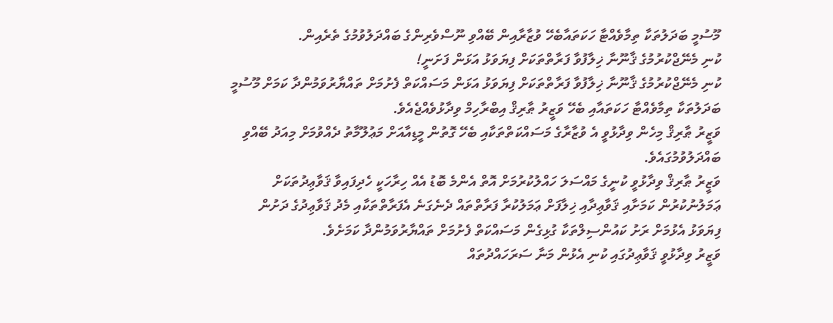މޫސުމީ ބަދަލުތަކާ ތިމާވެއްޓާ ހަކަތައާބެހޭ ވުޒާރާއިން ބޭއްވި ނޫސްވެރިންގެ ބައްދަލުވުމުގެ ތެރެއިން.
ކުނި މެނޭޖްކުރުމުގެ ޤާނޫނާ ޚިލާފުވާ ފަރާތްތަކަށް ފިޔަވަޅު އަޅަން ފަށަނީ!
ކުނި މެނޭޖްކުރުމުގެ ޤާނޫނާ ޚިލާފުވާ ފަރާތްތަކަށް ފިޔަވަޅު އަޅަން މަސައްކަތް ފެށުމަށް ތައްޔާރުވަމުންދާ ކަމަށް މޫސުމީ ބަދަލުތަކާ ތިމާވެއްޓާ ހަކަތައާއި ބެހޭ ވަޒީރު ޠާރިޤް އިބްރާހިމް ވިދާޅުވެއްޖެއެވެ.
ވަޒީރު ޠާރިޤް މިހެން ވިދާޅުވީ އެ ވުޒާރާގެ މަސައްކަތްތަކާއި ބެހޭ ގޮތުން މީޑިއާއަށް މަޢުލޫމާތު ދެއްވުމަށް މިއަދު ބޭއްވި ބައްދަލުވުމުގައެވެ.
ވަޒީރު ޠާރިޤް ވިދާޅުވީ ކުނީގެ މައްސަލަ ހައްލުކުރުމަށް އޮތް އެންމެ ބޮޑު އެއް ހިރާހަކީ ހެދިފައިވާ ޤަވާޢިދުތަކަށް ޢަމަލުނުކުރުން ކަމަށާއި ޤަވާޢިދާއި ޚިލާފަށް ޢަމަލުކުރާ ފަރާތްތައް ދެނެގަނެ އެފަރާތްތަކާއި މެދު ޤަވާޢިދުގެ ދަށުން ފިޔަވަޅު އެޅުމަށް ރަށު ކައުންސިލްތަކާ ގުޅިގެން މަސައްކަތް ފެށުމަށް ތައްޔާރުވަމުންދާ ކަމަށެވެ.
ވަޒީރު ވިދާޅުވީ ޤަވާޢިދުގައި ކުނި އެޅުން މަނާ ސަރަހައްދުތައް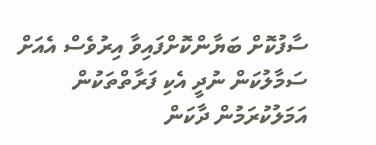ސާފުކޮށް ބަޔާންކޮށްފައިވާ އިރުވެސް އެއަށް ސަމާލުކަން ނުދީ އެކި ފަރާތްތަކުން އަމަލުކުރަމުން ދާކަން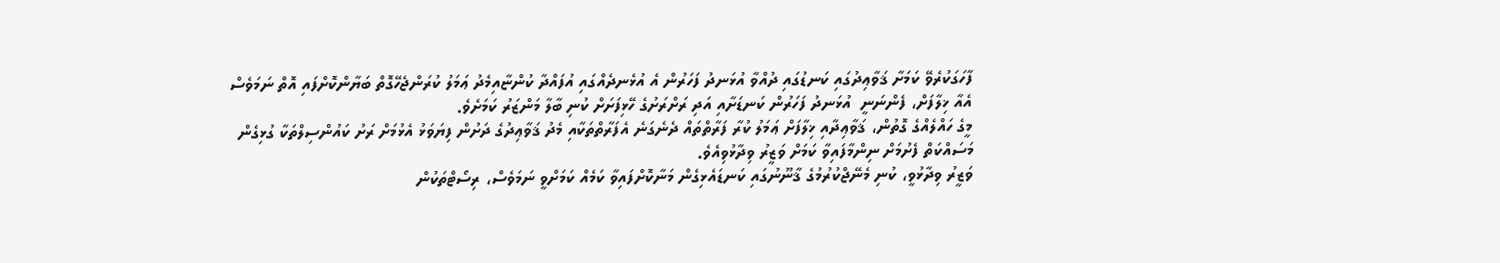ފާހަގަކުރެވޭ ކަމަށާ ޤަވާޢިދުގައި ކަނޑުގައި ދުއްވާ އުޅަނދު ފަހަރުން އެ އުޅެނދެއްގައި އުފައްދާ ކުންޏާއިމެދު ޢަމަލު ކުރަންޖެހޭގޮތް ބަޔާންކޮށްފައި އޮތް ނަމަވެސް އެއާ ޚިލާފަށް، ފެންނަނީ  އުޅަނދު ފަހަރުން ކަނޑަށާއި އަދި ރަށްރަށުގެ ހޭޅިފަށަށް ކުނި ބާލާ މަންޒަރު ކަމަށެވެ.
މީގެ ހައްލެއްގެ ގޮތުން، ޤަވާޢިދާއި ޚިލާފަށް ޢަމަލު ކުރާ ފަރާތްތައް ދެނެގަނެ އެފަރާތްތަކާއި މެދު ޤަވާޢިދުގެ ދަށުން ފިޔަވަޅު އެޅުމަށް ރަށު ކައުންސިލްތަކާ ގުޅިގެން މަސައްކަތް ފެށުމަށް ނިންމާފައިވާ ކަމަށް ވަޒީރު ވިދާޅުވިއެވެ.
ވަޒީރު ވިދާޅުވީ، ކުނި މެނޭޖްކުރުމުގެ ޤާނޫނުގައި ކަނޑައެޅިގެން މަނާކޮށްފައިވާ ކަމެއް ކަމަށްވީ ނަމަވެސް، ރިސޯޓްތަކުން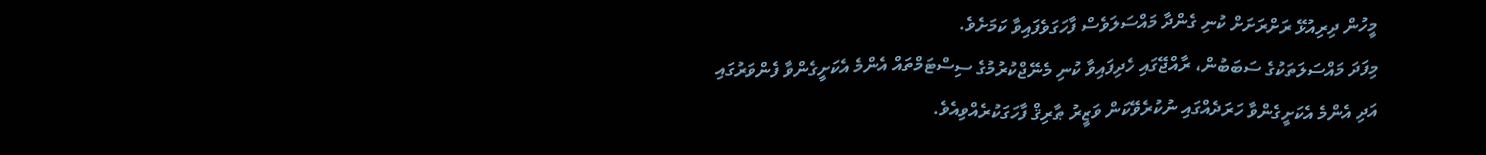މީހުން ދިރިއުޅޭ ރަށްރަށަށް ކުނި ގެންދާ މައްސަލަވެސް ފާހަގަވެފައިވާ ކަމަށެވެ.
މިފަދަ މައްސަލަތަކުގެ ސަބަބުން، ރާއްޖޭގައި ހެދިފައިވާ ކުނި މެނޭޖްކުރުމުގެ ސިސްޓަމްތައް އެންމެ އެކަށީގެންވާ ފެންވަރުގައި އަދި އެންމެ އެކަށީގެންވާ ހަރަދެއްގައި ނުކުރެވޭކަން ވަޒީރު ޠާރިޤް ފާހަގަކުރެއްވިއެވެ.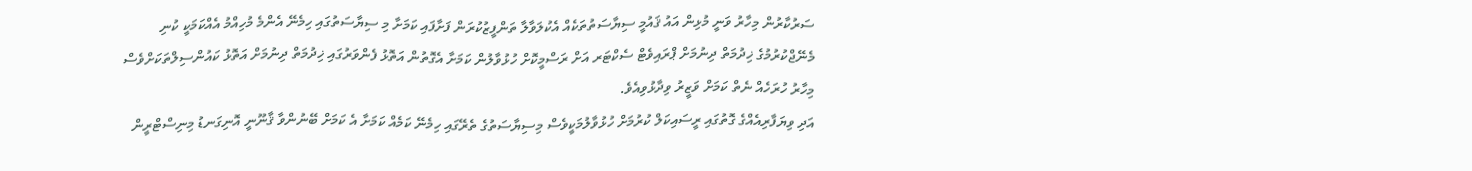ސަރުކާރުން މިހާރު ވަނީ މުޅިން އައު ޤައުމީ ސިޔާސަތުތަކެއް އެކުލަވާލާ ތަންފީޒުކުރަން ފަށާފައި ކަމަށާ މި ސިޔާސަތުގައި ހިމެނޭ އެންމެ މުހިއްމު އެއްކަމަކީ ކުނި މެނޭޖްކުރުމުގެ ޚިދުމަތް ދިނުމަށް ޕްރައިވެޓް ސެކްޓަރ އަށް ރަސްމީކޮށް ހުޅުވާލުން ކަމަށާ އެގޮތުން އަތޮޅު ފެންވަރުގައި ޚިދުމަތް ދިނުމަށް އަތޮޅު ކައުންސިލްތަކަށްވެސް މިހާރު ހުރަހެއް ނެތް ކަމަށް ވަޒީރު ވިދާޅުވިއެވެ.
އަދި ވިޔަފާރިއެއްގެ ގޮތުގައި ރީސައިކަލް ކުރުމަށް ހުޅުވާލުމަކީވެސް މިސިޔާސަތުގެ ތެރޭގައި ހިމެނޭ ކަމެއް ކަމަށާ އެ ކަމަށް ބޭނުންވާ ޤާނޫނީ އޮނިގަނޑު މިނިސްޓްރީން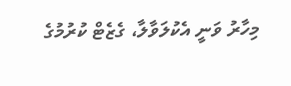މިހާރު ވަނީ އެކުލަވާލާ، ގެޒެޓް ކުރުމުގެ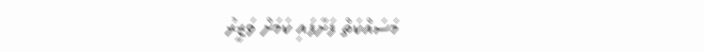މަސައްކަތް ފަށާފައި ކަމަށް ވަޒީރު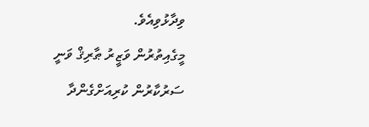ވިދާޅުވިއެވެ.
މީގެއިތުރުން ވަޒީރު ޠާރިޤް ވަނީ ސަރުކާރުން ކުރިއަށްގެންދާ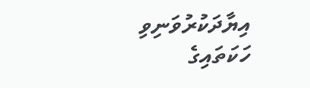އިޔާދަކުރުވަނިވި ހަކަތައިގެ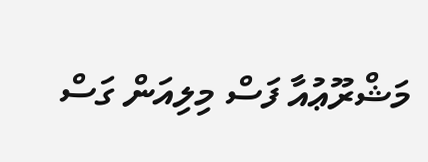މަޝްރޫޢުއާ ފަސް މިލިއަން ގަސް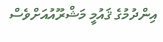އިންދުމުގެ ޤައުމީ މަޝްރޫއުއަށްވެސް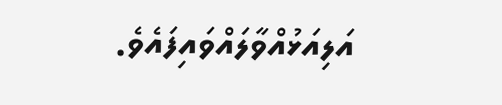އަލިއަޅުއްވާލައްވައިފައެވެ.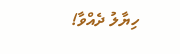ހިޔާލު ދެއްވާ!